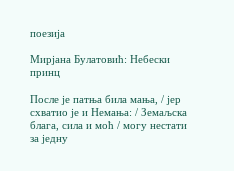поезија

Мирјана Булатовић: Небески принц

После је патња била мања, / јер схватио је и Немања: / Земаљска блага, сила и моћ / могу нестати за једну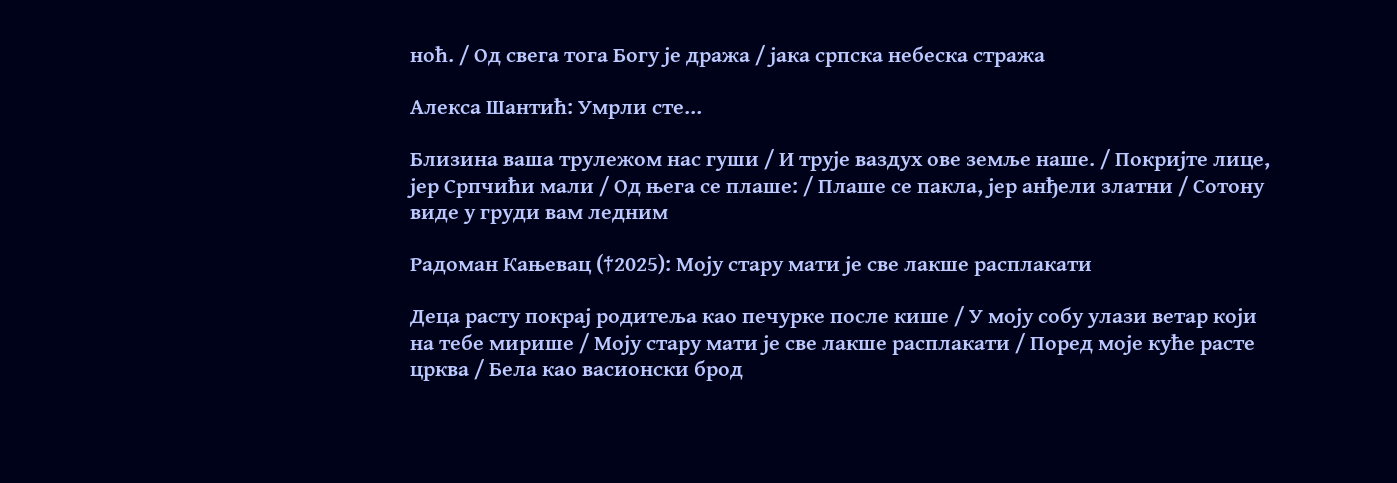ноћ. / Од свега тога Богу је дража / јака српска небеска стража

Алекса Шантић: Умрли сте…

Близина ваша трулежом нас гуши / И трује ваздух ове земље наше. / Покријте лице, јер Српчићи мали / Од њега се плаше: / Плаше се пакла, јер анђели златни / Сотону виде у груди вам ледним

Радоман Кањевац (†2025): Моју стару мати је све лакше расплакати

Деца расту покрај родитеља као печурке после кише / У моју собу улази ветар који на тебе мирише / Моју стару мати је све лакше расплакати / Поред моје куће расте црква / Бела као васионски брод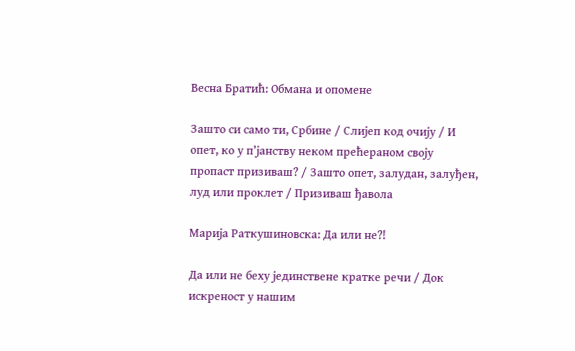Весна Братић: Обмана и опомене

Зашто си само ти, Србине / Слијеп код очију / И опет, ко у п’јанству неком прећераном своју пропаст призиваш? / Зашто опет, залудан, залуђен, луд или проклет / Призиваш ђавола

Марија Раткушиновска: Да или не?!

Да или не беху јединствене кратке речи / Док искреност у нашим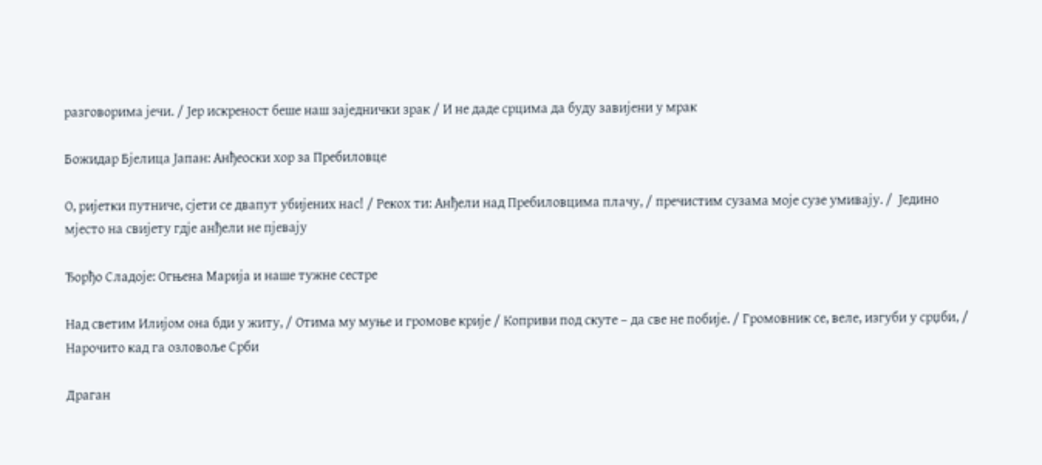разговорима јечи. / Јер искреност беше наш заједнички зрак / И не даде срцима да буду завијени у мрак

Божидар Бјелица Јапан: Анђеоски хор за Пребиловце

О, ријетки путниче, сјети се двапут убијених нас! / Рекох ти: Анђели над Пребиловцима плачу, / пречистим сузама моје сузе умивају. /  Једино мјесто на свијету гдје анђели не пјевају

Ђорђо Сладоје: Огњена Марија и наше тужне сестре

Над светим Илијом она бди у житу, / Отима му муње и громове крије / Коприви под скуте – да све не побије. / Громовник се, веле, изгуби у срџби, / Нарочито кад га озловоље Срби

Драган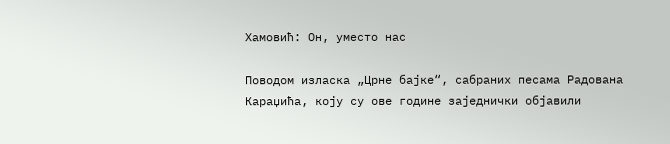Хамовић: Он, уместо нас

Поводом изласка „Црне бајке“, сабраних песама Радована Караџића, коју су ове године заједнички објавили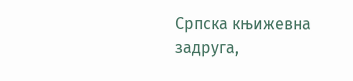Српска књижевна задруга,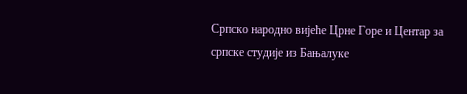Српско народно вијеће Црне Горе и Центар за српске студије из Бањалуке